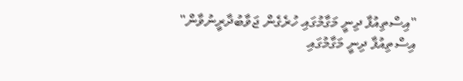"އިސްތިއުފާ ދިނީ މަގާމުގައި ހުރެގެން ޖަވާބުދާރީނުވާން"
އިސްތިއުފާ ދިނީ މަގާމުގައި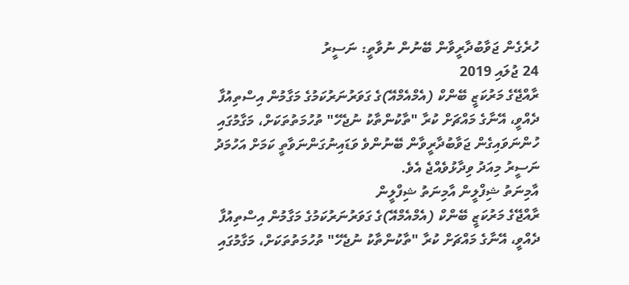ހުރެގެން ޖަވާބުދާރީވާން ބޭނުން ނުވާތީ: ނަސީރު
24 ޖުލައި 2019
ރާއްޖޭގެ މަރުކަޒީ ބޭންކް (އެމްއެމްއޭ)ގެ ގަވަރުނަރުކަމުގެ މަގާމުން އިސްތިއުފާ ދެއްވީ، އޭނާގެ މައްޗަށް ކުރާ "ތާކުންތާކު ނުޖެހޭ" ތުހުމަތުތަކަށް، މަގާމުގައި ހުންނަވައިގެން ޖަވާބުދާރީވާން ބޭނުންވެ ވަޑައިނުގަންނަވާތީ ކަމަށް އަހުމަދު ނަސީރު މިއަދު ވިދާޅުވެއްޖެ އެވެ.
އާމިނަތު ޝިފްލީން އާމިނަތު ޝިފްލީން
ރާއްޖޭގެ މަރުކަޒީ ބޭންކް (އެމްއެމްއޭ)ގެ ގަވަރުނަރުކަމުގެ މަގާމުން އިސްތިއުފާ ދެއްވީ، އޭނާގެ މައްޗަށް ކުރާ "ތާކުންތާކު ނުޖެހޭ" ތުހުމަތުތަކަށް، މަގާމުގައި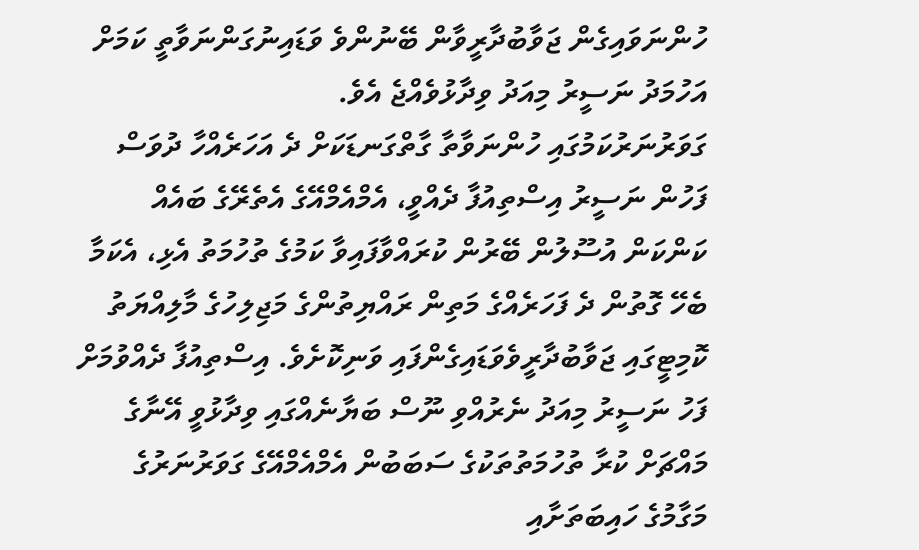ހުންނަވައިގެން ޖަވާބުދާރީވާން ބޭނުންވެ ވަޑައިނުގަންނަވާތީ ކަމަށް އަހުމަދު ނަސީރު މިއަދު ވިދާޅުވެއްޖެ އެވެ.
ގަވަރުނަރުކަމުގައި ހުންނަވާތާ ގާތްގަނޑަކަށް ދެ އަހަރެއްހާ ދުވަސް ފަހުން ނަސީރު އިސްތިއުފާ ދެއްވީ، އެމްއެމްއޭގެ އެތެރޭގެ ބައެއް ކަންކަން އުސޫލުން ބޭރުން ކުރައްވާފައިވާ ކަމުގެ ތުހުމަތު އެޅި، އެކަމާ ބެހޭ ގޮތުން ދެ ފަހަރެއްގެ މަތިން ރައްޔިތުންގެ މަޖިލިހުގެ މާލިއްޔަތު ކޮމިޓީގައި ޖަވާބުދާރީވެވަޑައިގެންފައި ވަނިކޮށެވެ. އިސްތިއުފާ ދެއްވުމަށް ފަހު ނަސީރު މިއަދު ނެރުއްވި ނޫސް ބަޔާނެއްގައި ވިދާޅުވީ އޭނާގެ މައްޗަށް ކުރާ ތުހުމަތުތަކުގެ ސަބަބުން އެމްއެމްއޭގެ ގަވަރުނަރުގެ މަގާމުގެ ހައިބަތަށާއި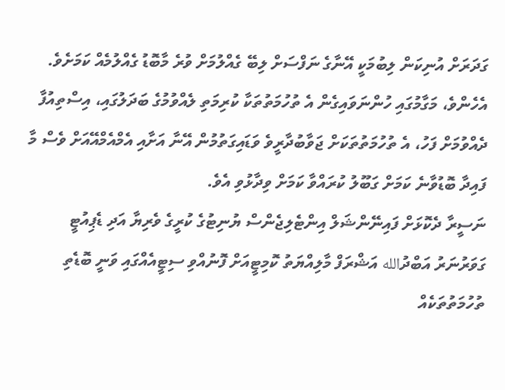ގަދަރަށް އުނިކަން ލިބުމަކީ އޭނާގެ ނަފްސަށް ލިބޭ ގެއްލުމަށް ވުރެ މާބޮޑު ގެއްލުމެއް ކަމަށެވެ. އެހެންވެ، މަގާމުގައި ހުންނަވައިގެން އެ ތުހުމަތުތަކާ ކުރިމަތި ލެއްވުމުގެ ބަދަލުގައި، އިސްތިއުފާ ދެއްވުމަށް ފަހު، އެ ތުހުމަތުތަކަށް ޖަވާބުދާރީވެ ވަޑައިގަތުމުން އޭނާ އަށާއި އެމްއެމްއޭއަށް ވެސް މާ ފައިދާ ބޮޑުވާނެ ކަމަށް ގަބޫލު ކުރައްވާ ކަމަށް ވިދާޅުވި އެވެ.
ނަސީރާ ދެކޮޅަށް ފައިނޭންޝަލް އިންޓެލިޖެންސް ޔުނިޓުގެ ކުރީގެ ވެރިޔާ އަދި ޑެޕިއުޓީ ގަވަރުނަރު އަބްދުالله އަޝްރަފް މާލިއްޔަތު ކޮމިޓީއަށް ފޮނުއްވި ސިޓީއެއްގައި ވަނީ ބޮޑެތި ތުހުމަތުތަކެއް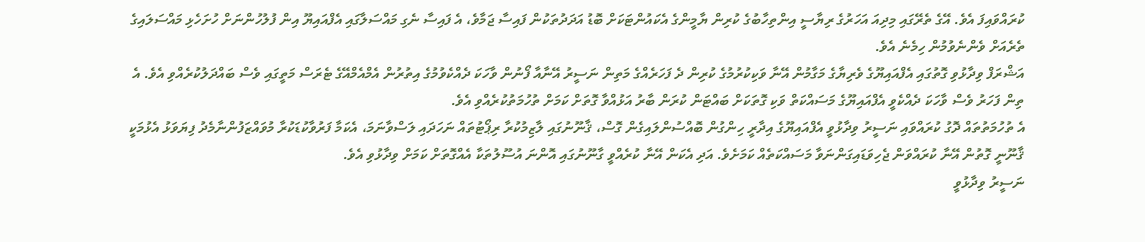ކުރައްވައިފަ އެވެ. އޭގެ ތެރޭގައި މިދިއަ އަހަރުގެ ރިޔާސީ އިންތިހާބުގެ ކުރިން ޔާމީންގެ އެކައުންޓަކަށް ބޮޑު އަދަދުތަކުން ފައިސާ ޖަމާވެ، އެ ފައިސާ ނެގި މައްސަލާގައި އެފްއައިޔޫ އިން ފުލުހުންނަށް ހުށަހެޅި މައްސަލައިގެ ތެރެއަށް ވެންނެވުމުން ހިމެނެ އެވެ.
އަޝްރަފް ވިދާޅުވި ގޮތުގައި އެފްއައިޔޫގެ ވެރިޔާގެ މަގާމުން އޭނާ ވަކިކުރުމުގެ ކުރިން ދެ ފަހަރެއްގެ މަތިން ނަސީރު އޭނާއާ ފޯނުން ވާހަކަ ދެއްކެވުމުގެ އިތުރުން އެމްއެމްއޭގެ ޓެރަސް މަތީގައި ވެސް ބައްދަލުކުރެއްވި އެވެ. އެ ތިން ފަހަރު ވެސް ވާހަކަ ދެއްކެވީ އެފްއައިޔޫގެ މަސައްކަތް ވަކި ގޮތަކަށް ބައްޓަން ކުރަން ބާރު އަޅުއްވާ ގޮތަށް ކަމަށް ތުހުމަތުކުރެއްވި އެވެ.
އެ ތުހުމަތުތައް ދޮގު ކުރައްވައި ނަސީރު ވިދާޅުވީ އެފްއައިޔޫގެ އިދާރީ ހިންގުން ބޮއްސުންލައިގެން ގޮސް، ޤާނޫނުގައި ލާޒިމުކުރާ ރިޕޯޓުތައް ނަހަދައި ލަސްވާނަމަ، އެކަމާ ފަރުވާކުޑަކުރާ މުވައްޒަފުންނާމެދު ފިޔަވަޅު އެޅުމަކީ ޤާނޫނީ ގޮތުން އޭނާ ކުރައްވަން ޖެހިވަޑައިގަންނަވާ މަސައްކަތެއް ކަމަށެވެ. އަދި އެކަން އޭނާ ކުރެއްވީ ގާނޫނުގައި އޮންނަ އުސޫލުތަކާ އެއްގޮތަށް ކަމަށް ވިދާޅުވި އެވެ.
ނަސީރު ވިދާޅުވީ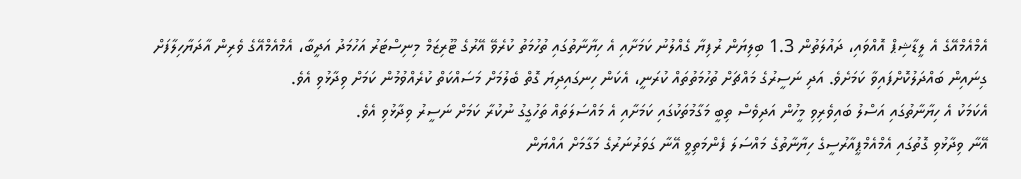އެމްއެމްއޭގެ އެ ލީޑާޝިޕް އޮއްވައި، ދައުލަތުން 1.3 ބިލިޔަން ރުފިޔާ ގެއްލުނު ކަމަށާއި އެ ހިޔާނާތުގައި ތުހުމަތު ކުރެވޭ އޭރުގެ ޓޫރިޒަމް މިނިސްޓަރު އަހުމަދު އަދީބާ، އެމްއެމްއޭގެ ވެރިން އާދަޔާހިލާފަށް ގިނައިން ބައްދަލުކޮށްފައިވާ ކަމަށެވެ. އަދި ނަސީރުގެ މައްޗަށް ތުހުމަތުތައް ކުރަނީ، އެކަން ހިނގައިދިޔަ ގޮތް ބެލުމަށް މަސައްކަތް ކުރެއްވުމުން ކަމަށް ވިދާޅުވި އެވެ.
އެކަމަކު އެ ހިޔާނާތުގައި އަސްލު ބައިވެރިވި މީހުން އަދިވެސް ތިބީ މަގާމުތަކުގައި ކަމަށާއި އެ މައްސަލަތައް ތަހުގީގު ނުކުރާ ކަމަށް ނަސީރު ވިދާޅުވި އެވެ.
އޭނާ ވިދާޅުވި ގޮތުގައި އެމްއެމްޕީއާރުސީގެ ހިޔާނާތުގެ މައްސަލަ ފެންމަތިވީ އޭނާ ގަވަރުނަރުގެ މަގާމަށް އައްޔަން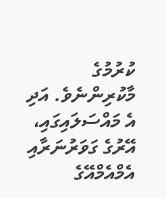ކުރުމުގެ މާކުރިންނެވެ. އަދި އެ މައްސަލައިގައި، އޭރުގެ ގަވަރުނަރާއި އެމްއެމްއޭގެ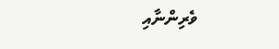ވެރިންނާއި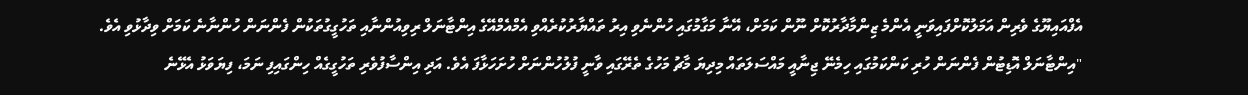އެފްއައިޔޫގެ ވެރިން އަމަލުކޮށްފައިވަނީ އެންމެ ޒިންމާދާރުކޮށް ނޫން ކަމަށް، އޭނާ މަގާމުގައި ހުންނެވި އިރު ތައްޔާރުކުރެއްވި އެމްއެމްއޭގެ އިންޓާނަލް ރިވިއުންނާއި ތަހުގީގުތަކުން ފެންނަން ހުންނާނެ ކަމަށް ވިދާޅުވި އެވެ.
"އިންޓާނަލް އޮޑިޓުން ފެންނަން ހުރި ކަންކަމުގައި ހިމެނޭ ޖިނާއީ މައްސަލަތައް މިދިޔަ މާޗު މަހުގެ ތެރޭގައި ވާނީ ފުލުހުންނަށް ހުށަހަޅާފަ އެވެ. އަދި އިންސާފުވެރި ތަހުގީގެއް ހިންގައިފި ނަމަ، ފިޔަވަޅު އެޅޭނެ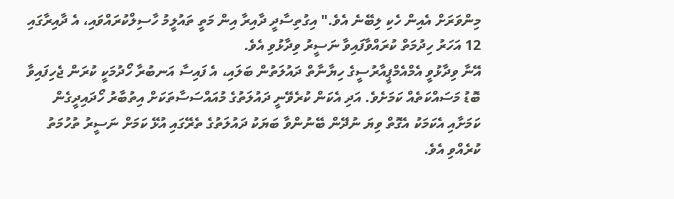މިންވަރަށް އެއިން ހެކި ލިބޭނެ އެވެ." އިގުތިސާދީ ދާއިރާ އިން މަތީ ތައުލީމު ހާސިލްކުރައްވައި، އެ ދާއިރާގައި 12 އަހަރު ހިދުމަތް ކުރައްވާފައިވާ ނަސީރު ވިދާޅުވި އެވެ.
އޭނާ ވިދާޅުވީ އެމްއެމްޕީއާރުސީގެ ހިޔާނާތް ދައުލަތުން ބަލައި، އެ ފައިސާ އަނބުރާ ހޯދުމަކީ ކުރަން ޖެހިފައިވާ ބޮޑު މަސައްކަތެއް ކަމަށެވެ. އަދި އެކަން ކުރެވޭނީ ދައުލަތުގެ މުއައްސަސާތަކަށް އިތުބާރު ހޯދައިދީގެން ކަމަށާއި އެކަމަކު އެގޮތް ވިޔަ ނުދޭން ބޭނުންވާ ބަޔަކު ދައުލަތުގެ ތެރޭގައި އުޅޭ ކަމަށް ނަސީރު ތުހުމަތު ކުރެއްވި އެވެ.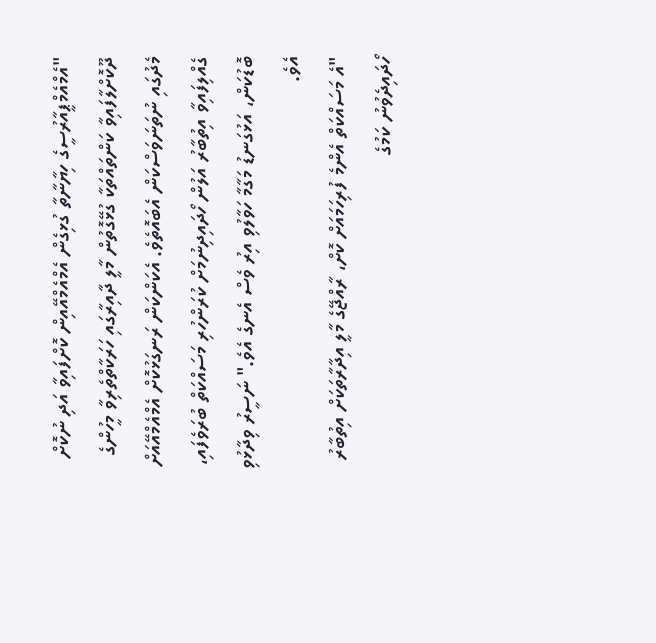"އެމްއެމްޕީއާރުސީގެ ހިޔާނާތާ ގުޅިގެން އެމްއެމްއޭއިން ކޮށްފައިވާ އަދި ނުކޮށް ދޫކޮށްލާފައިވާ ކަންތައްތަކާ ގުޅޭގޮތުން މާލީ ދާއިރާގައި ހަރަކާތްތެރިވާ މީހުންގެ މެދުގައި ނުތަނަވަސްކަން އެބައޮތެވެ. އެކަންކަން ރަނގަޅުކޮށް އެމްއެމްއޭއަށް ގެއްލިފައިވާ އިތުބާރު އަލުން ހޯދައިދިނުމަށް ކުރަންހުރި މަސައްކަތް ބުރަވެފައި، ބޮޑުކަން، އަޅުގަނޑު މަގާމާ ހަވާލުވި އިރު ވެސް އެނގެ އެވެ." ނަސީރު ވިދާޅުވި އެވެ.
"އެ މަސައްކަތް އެންމެ ފުރިހަމައަށް ކޮށް، ރާއްޖޭގެ މާލީ އިދާރާތަކަށް އިތުބާރު ހޯދައިދެވުނު ކަމުގެ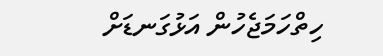ހިތްހަމަޖެހުން އަޅުގަނޑަށް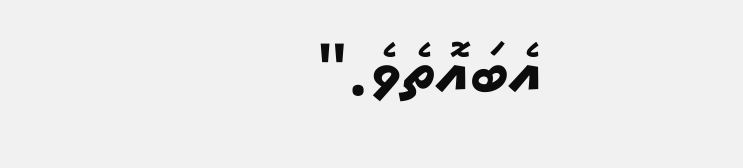އެބައޮތެވެ."